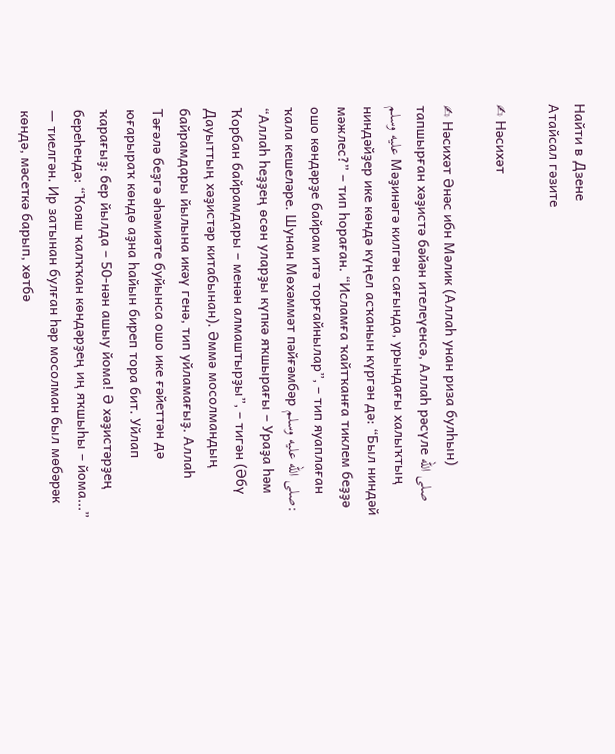Найти в Дзене
Атайсал гәзите

✍ Нәсихәт

✍ Нәсихәт Әнәс ибн Мәлик (Аллаһ унан риза булһын) тапшырған хәҙистә бәйән ителеүенсә, Аллаһ рәсүле صلى الله عليه وسلم Мәҙинәгә килгән сағында, урындағы халыҡтың ниндәйҙер ике көндә күңел асҡанын күргән дә: “Был ниндәй мәжлес?” – тип һораған. “Исламға ҡайтҡанға тиклем беҙҙә ошо көндәрҙе байрам итә торғайнылар”, – тип яуаплаған ҡала кешеләре. Шунан Мөхәммәт пәйғәмбәр صلى الله عليه وسلم: “Аллаһ һеҙҙең өсөн уларҙы күпкә яҡшырағы – Ураҙа һәм Ҡорбан байрамдары – менән алмаштырҙы”, – тигән (Әбү Дауыттың хәҙистәр китабынан). Әммә мосолмандың байрамдары йылына икәү генә, тип уйламағыҙ. Аллаһ Тәғәлә беҙгә әһәмиәте буйынса ошо ике ғәйеттән дә юғарыраҡ көндө аҙна һайын биреп тора бит. Уйлап ҡарағыҙ: бер йылда – 50-нән ашыу йома! Ә хәҙистәрҙең береһендә: “Ҡояш ҡалҡҡан көндәрҙең иң яҡшыһы – йома...” — тиелгән. Ир затынан булған һәр мосолман был мөбәрәк көндә, мәсеткә барып, хөтбә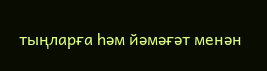тыңларға һәм йәмәғәт менән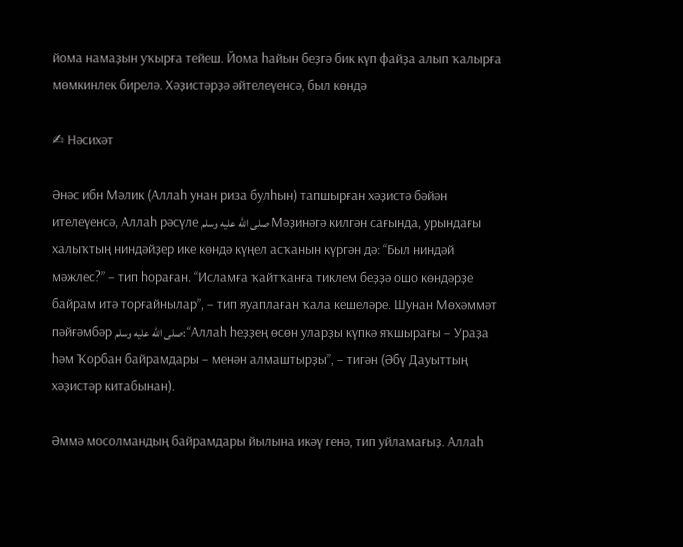йома намаҙын уҡырға тейеш. Йома һайын беҙгә бик күп файҙа алып ҡалырға мөмкинлек бирелә. Хәҙистәрҙә әйтелеүенсә, был көндә

✍ Нәсихәт

Әнәс ибн Мәлик (Аллаһ унан риза булһын) тапшырған хәҙистә бәйән ителеүенсә, Аллаһ рәсүле صلى الله عليه وسلم Мәҙинәгә килгән сағында, урындағы халыҡтың ниндәйҙер ике көндә күңел асҡанын күргән дә: “Был ниндәй мәжлес?” – тип һораған. “Исламға ҡайтҡанға тиклем беҙҙә ошо көндәрҙе байрам итә торғайнылар”, – тип яуаплаған ҡала кешеләре. Шунан Мөхәммәт пәйғәмбәр صلى الله عليه وسلم: “Аллаһ һеҙҙең өсөн уларҙы күпкә яҡшырағы – Ураҙа һәм Ҡорбан байрамдары – менән алмаштырҙы”, – тигән (Әбү Дауыттың хәҙистәр китабынан).

Әммә мосолмандың байрамдары йылына икәү генә, тип уйламағыҙ. Аллаһ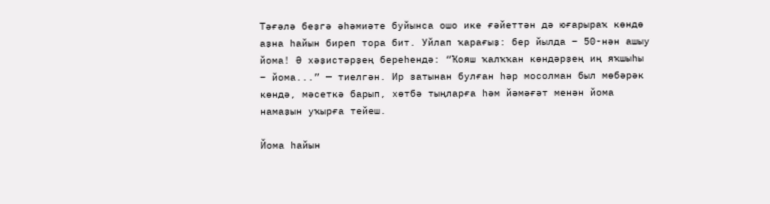Тәғәлә беҙгә әһәмиәте буйынса ошо ике ғәйеттән дә юғарыраҡ көндө аҙна һайын биреп тора бит. Уйлап ҡарағыҙ: бер йылда – 50-нән ашыу йома! Ә хәҙистәрҙең береһендә: “Ҡояш ҡалҡҡан көндәрҙең иң яҡшыһы – йома...” — тиелгән. Ир затынан булған һәр мосолман был мөбәрәк көндә, мәсеткә барып, хөтбә тыңларға һәм йәмәғәт менән йома намаҙын уҡырға тейеш.

Йома һайын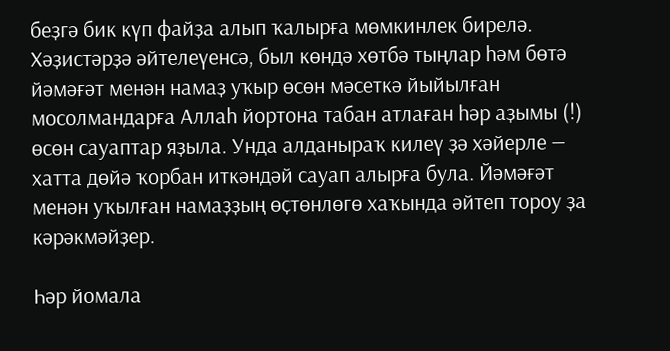беҙгә бик күп файҙа алып ҡалырға мөмкинлек бирелә. Хәҙистәрҙә әйтелеүенсә, был көндә хөтбә тыңлар һәм бөтә йәмәғәт менән намаҙ уҡыр өсөн мәсеткә йыйылған мосолмандарға Аллаһ йортона табан атлаған һәр аҙымы (!) өсөн сауаптар яҙыла. Унда алданыраҡ килеү ҙә хәйерле — хатта дөйә ҡорбан иткәндәй сауап алырға була. Йәмәғәт менән уҡылған намаҙҙың өҫтөнлөгө хаҡында әйтеп тороу ҙа кәрәкмәйҙер.

Һәр йомала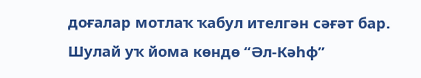доғалар мотлаҡ ҡабул ителгән сәғәт бар. Шулай уҡ йома көндө “Әл-Кәһф”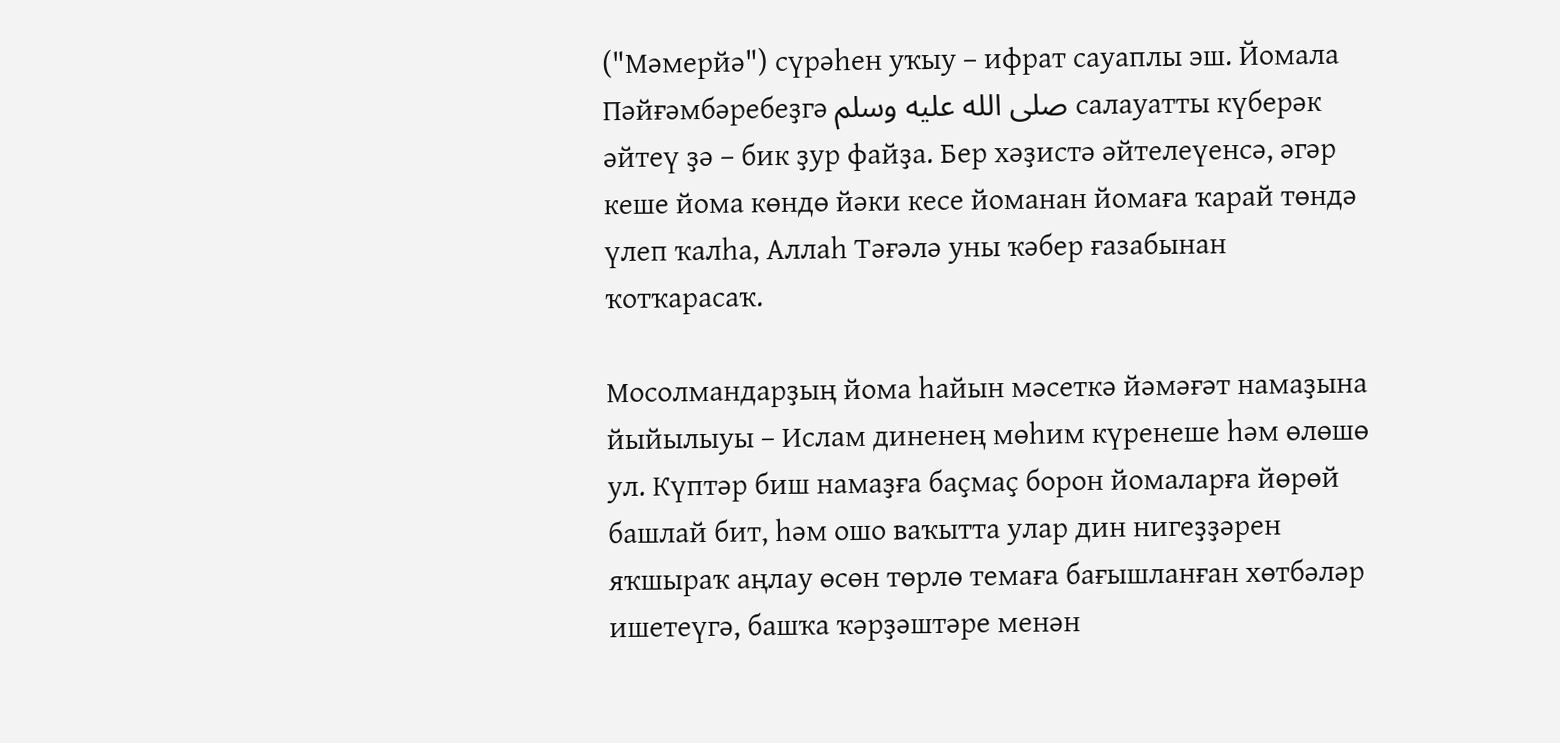("Мәмерйә") сүрәһен уҡыу – ифрат сауаплы эш. Йомала Пәйғәмбәребеҙгә صلى الله عليه وسلم салауатты күберәк әйтеү ҙә – бик ҙур файҙа. Бер хәҙистә әйтелеүенсә, әгәр кеше йома көндө йәки кесе йоманан йомаға ҡарай төндә үлеп ҡалһа, Аллаһ Тәғәлә уны ҡәбер ғазабынан ҡотҡарасаҡ.

Мосолмандарҙың йома һайын мәсеткә йәмәғәт намаҙына йыйылыуы – Ислам диненең мөһим күренеше һәм өлөшө ул. Күптәр биш намаҙға баҫмаҫ борон йомаларға йөрөй башлай бит, һәм ошо ваҡытта улар дин нигеҙҙәрен яҡшыраҡ аңлау өсөн төрлө темаға бағышланған хөтбәләр ишетеүгә, башҡа ҡәрҙәштәре менән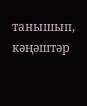танышып, кәңәштәр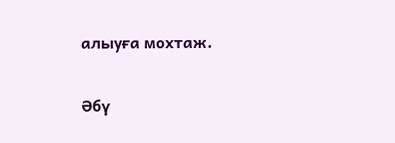алыуға мохтаж.

Әбү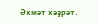Әхмәт хәҙрәт.